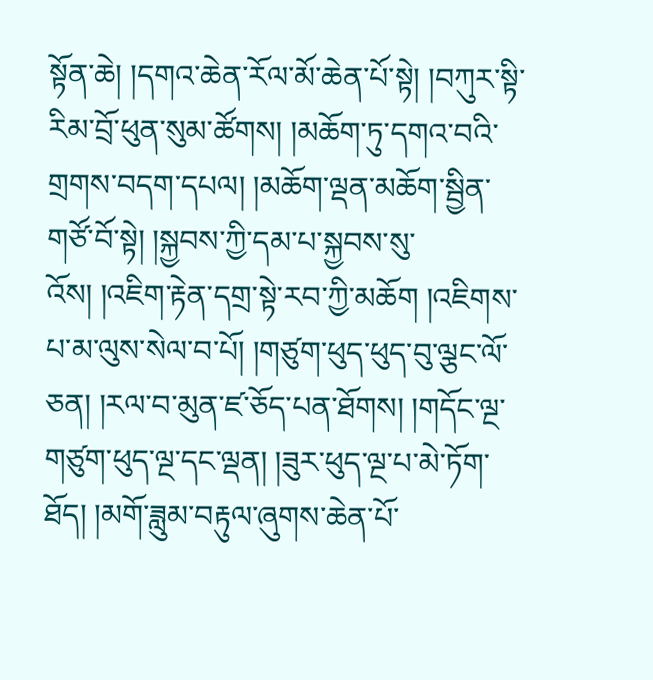སྟོན་ཆེ། །དགའ་ཆེན་རོལ་མོ་ཆེན་པོ་སྟེ། །བཀུར་སྟི་རིམ་བྲོ་ཕུན་སུམ་ཚོགས། །མཆོག་ཏུ་དགའ་བའི་གྲགས་བདག་དཔལ། །མཆོག་ལྡན་མཆོག་སྦྱིན་གཙོ་བོ་སྟེ། །སྐྱབས་ཀྱི་དམ་པ་སྐྱབས་སུ་འོས། །འཇིག་རྟེན་དགྲ་སྟེ་རབ་ཀྱི་མཆོག །འཇིགས་པ་མ་ལུས་སེལ་བ་པོ། །གཙུག་ཕུད་ཕུད་བུ་ལྕང་ལོ་ཅན། །རལ་བ་མུན་ཛ་ཅོད་པན་ཐོགས། །གདོང་ལྔ་གཙུག་ཕུད་ལྔ་དང་ལྡན། །ཟུར་ཕུད་ལྔ་པ་མེ་ཏོག་ཐོད། །མགོ་ཟླུམ་བརྟུལ་ཞུགས་ཆེན་པོ་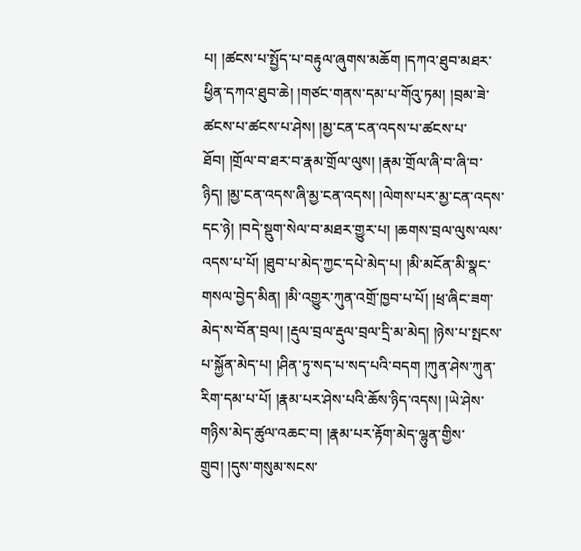པ། །ཚངས་པ་སྤྱོད་པ་བརྟུལ་ཞུགས་མཆོག །དཀའ་ཐུབ་མཐར་ཕྱིན་དཀའ་ཐུབ་ཆེ། །གཙང་གནས་དམ་པ་གོའུ་ཏམ། །བྲམ་ཟེ་ཚངས་པ་ཚངས་པ་ཤེས། །མྱ་ངན་ངན་འདས་པ་ཚངས་པ་ཐོབ། །གྲོལ་བ་ཐར་བ་རྣམ་གྲོལ་ལུས། །རྣམ་གྲོལ་ཞི་བ་ཞི་བ་ཉིད། །མྱ་ངན་འདས་ཞི་མྱ་ངན་འདས། །ལེགས་པར་མྱ་ངན་འདས་དང་ཉེ། །བདེ་སྡུག་སེལ་བ་མཐར་གྱུར་པ། །ཆགས་བྲལ་ལུས་ལས་འདས་པ་པོ། །ཐུབ་པ་མེད་ཀྱང་དཔེ་མེད་པ། །མི་མངོན་མི་སྣང་གསལ་བྱེད་མིན། །མི་འགྱུར་ཀུན་འགྲོ་ཁྱབ་པ་པོ། །ཕྲ་ཞིང་ཟག་མེད་ས་བོན་བྲལ། །རྡུལ་བྲལ་རྡུལ་བྲལ་དྲི་མ་མེད། །ཉེས་པ་སྤངས་པ་སྐྱོན་མེད་པ། །ཤིན་ཏུ་སད་པ་སད་པའི་བདག །ཀུན་ཤེས་ཀུན་རིག་དམ་པ་པོ། །རྣམ་པར་ཤེས་པའི་ཆོས་ཉིད་འདས། །ཡེ་ཤེས་གཉིས་མེད་ཚུལ་འཆང་བ། །རྣམ་པར་རྟོག་མེད་ལྷུན་གྱིས་གྲུབ། །དུས་གསུམ་སངས་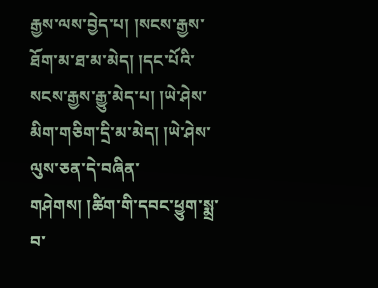རྒྱས་ལས་བྱེད་པ། །སངས་རྒྱས་ཐོག་མ་ཐ་མ་མེད། །དང་པོའི་སངས་རྒྱས་རྒྱུ་མེད་པ། །ཡེ་ཤེས་མིག་གཅིག་དྲི་མ་མེད། །ཡེ་ཤེས་ལུས་ཅན་དེ་བཞིན་གཤེགས། །ཚིག་གི་དབང་ཕྱུག་སྨྲ་བ་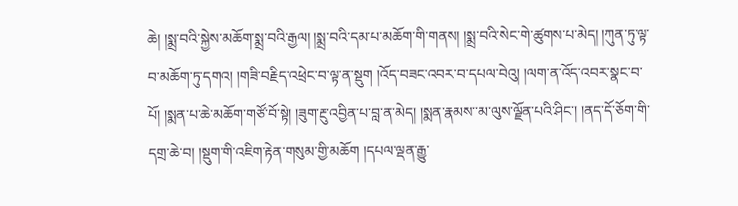ཆེ། །སྨྲ་བའི་སྐྱེས་མཆོག་སྨྲ་བའི་རྒྱལ། །སྨྲ་བའི་དམ་པ་མཆོག་གི་གནས། །སྨྲ་བའི་སེང་གེ་ཚུགས་པ་མེད། །ཀུན་ཏུ་ལྟ་བ་མཆོག་ཏུ་དགའ། །གཟི་བརྗིད་འཕྲེང་བ་ལྟ་ན་སྡུག །འོད་བཟང་འབར་བ་དཔལ་བེའུ། །ལག་ན་འོད་འབར་སྣང་བ་པོ། །སྨན་པ་ཆེ་མཆོག་གཙོ་བོ་སྟེ། །ཟུག་རྔུ་འབྱིན་པ་བླ་ན་མེད། །སྨན་རྣམས་་མ་ལུས་ལྗོན་པའི་ཤིང་། །ནད་དོ་ཅོག་གི་དགྲ་ཆེ་བ། །སྡུག་གི་འཇིག་རྟེན་གསུམ་གྱི་མཆོག །དཔལ་ལྡན་རྒྱུ་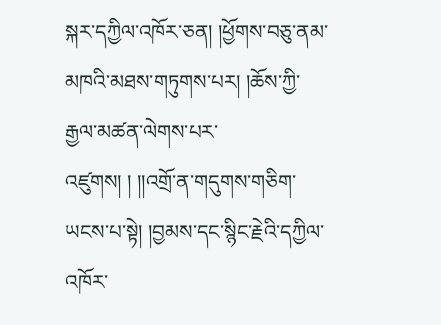སྐར་དཀྱིལ་འཁོར་ཅན། །ཕྱོགས་བཅུ་ནམ་མཁའི་མཐས་གཏུགས་པར། །ཆོས་ཀྱི་རྒྱལ་མཚན་ལེགས་པར་འཛུགས། ། །།འགྲོ་ན་གདུགས་གཅིག་ཡངས་པ་སྟེ། །བྱམས་དང་སྙིང་རྗེའི་དཀྱིལ་འཁོར་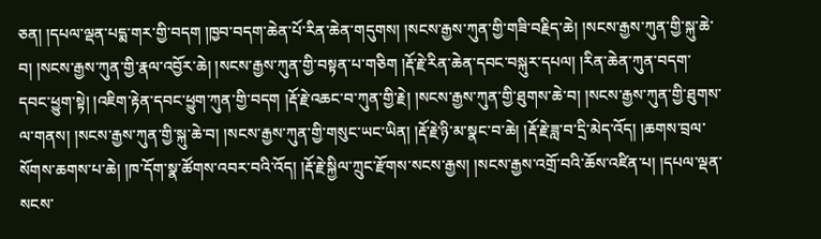ཅན། །དཔལ་ལྡན་པདྨ་གར་གྱི་བདག །ཁྱབ་བདག་ཆེན་པོ་རིན་ཆེན་གདུགས། །སངས་རྒྱས་ཀུན་གྱི་གཟི་བརྗིད་ཆེ། །སངས་རྒྱས་ཀུན་གྱི་སྐུ་ཆེ་བ། །སངས་རྒྱས་ཀུན་གྱི་རྣལ་འབྱོར་ཆེ། །སངས་རྒྱས་ཀུན་གྱི་བསྟན་པ་གཅིག །རྡོ་རྗེ་རིན་ཆེན་དབང་བསྐུར་དཔལ། །རིན་ཆེན་ཀུན་བདག་དབང་ཕྱུག་སྟེ། །འཇིག་རྟེན་དབང་ཕྱུག་ཀུན་གྱི་བདག །རྡོ་རྗེ་འཆང་བ་ཀུན་གྱི་རྗེ། །སངས་རྒྱས་ཀུན་གྱི་ཐུགས་ཆེ་བ། །སངས་རྒྱས་ཀུན་གྱི་ཐུགས་ལ་གནས། །སངས་རྒྱས་ཀུན་གྱི་སྐུ་ཆེ་བ། །སངས་རྒྱས་ཀུན་གྱི་གསུང་ཡང་ཡིན། །རྡོ་རྗེ་ཉི་མ་སྣང་བ་ཆེ། །རྡོ་རྗེ་ཟླ་བ་དྲི་མེད་འོད། །ཆགས་བྲལ་སོགས་ཆགས་པ་ཆེ། །ཁ་དོག་སྣ་ཚོགས་འབར་བའི་འོད། །རྡོ་རྗེ་སྐྱིལ་ཀྲུང་རྫོགས་སངས་རྒྱས། །སངས་རྒྱས་འགྲོ་བའི་ཆོས་འཛིན་པ། །དཔལ་ལྡན་སངས་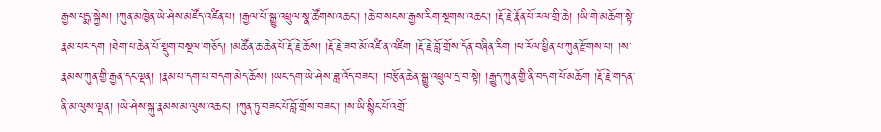རྒྱས་པདྨ་སྐྱེས། །ཀུན་མཁྱེན་ཡེ་ཤེས་མཛོད་འཛིན་པ། །རྒྱལ་པོ་སྒྱུ་འཕྲུལ་སྣ་ཚོགས་འཆང་། །ཆེ་བ་སངས་རྒྱས་རིག་སྔགས་འཆང་། །རྡོ་རྗེ་རྣོན་པོ་རལ་གྲི་ཆེ། །ཡི་གེ་མཆོག་སྟེ་རྣམ་པར་དག །ཐེག་པ་ཆེན་པོ་སྡུག་བསྔལ་གཅོད། །མཚོན་ཆ་ཆེན་པོ་རྡོ་རྗེ་ཆོས། །རྡོ་རྗེ་ཟབ་མོ་འཛི་ན་འཛིག །རྡོ་རྗེ་བློ་གྲོས་དོན་བཞིན་རིག །ཕ་རོལ་ཕྱིན་པ་ཀུན་རྫོགས་པ། །ས་རྣམས་ཀུན་གྱི་རྒྱན་དང་ལྡན། །རྣམ་པ་དག་པ་བདག་མེད་ཆོས། །ཡང་དག་ཡེ་ཤེས་ཟླ་འོད་བཟང་། །བརྩོན་ཆེན་སྒྱུ་འཕྲུལ་དྲ་བ་སྟེ། །རྒྱུད་ཀུན་གྱི་ནི་བདག་པོ་མཆོག །རྡོ་རྗེ་གདན་ནི་མ་ལུས་ལྡན། །ཡེ་ཤེས་སྐུ་རྣམས་མ་ལུས་འཆང་། །ཀུན་ཏུ་བཟང་པོ་བློ་གྲོས་བཟང་། །ས་ཡི་སྙིང་པོ་འགྲོ་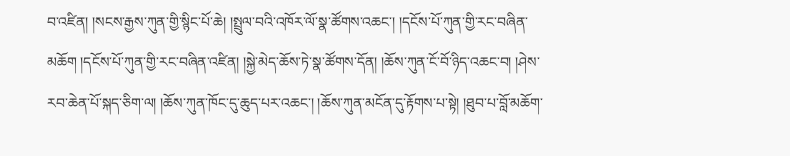བ་འཛིན། །སངས་རྒྱས་ཀུན་གྱི་སྙིང་པོ་ཆེ། །སྤྲུལ་བའི་འཁོར་ལོ་སྣ་ཚོགས་འཆང་། །དངོས་པོ་ཀུན་གྱི་རང་བཞིན་མཆོག །དངོས་པོ་ཀུན་གྱི་རང་བཞིན་འཛིན། །སྐྱེ་མེད་ཆོས་ཏེ་སྣ་ཚོགས་དོན། །ཆོས་ཀུན་ངོ་བོ་ཉིད་འཆང་བ། །ཤེས་རབ་ཆེན་པོ་སྐད་ཅིག་ལ། །ཆོས་ཀུན་ཁོང་དུ་ཆུད་པར་འཆང་། །ཆོས་ཀུན་མངོན་དུ་རྟོགས་པ་སྟེ། །ཐུབ་པ་བློ་མཆོག་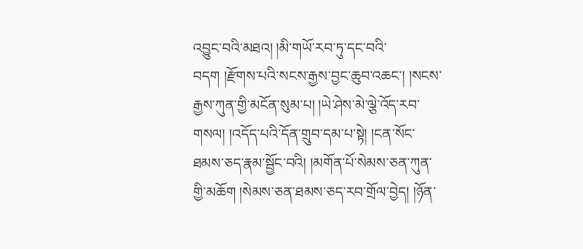འབྱུང་བའི་མཐའ། །མི་གཡོ་རབ་ཏུ་དང་བའི་བདག །རྫོགས་པའི་སངས་རྒྱས་བྱང་ཆུབ་འཆང་། །སངས་རྒྱས་ཀུན་གྱི་མངོན་སུམ་པ། །ཡེ་ཤེས་མེ་ལྕེ་འོད་རབ་གསལ། །འདོད་པའི་དོན་གྲུབ་དམ་པ་སྟེ། །ངན་སོང་ཐམས་ཅད་རྣམ་སྦྱོང་བའི། །མགོན་པོ་སེམས་ཅན་ཀུན་གྱི་མཆོག །སེམས་ཅན་ཐམས་ཅད་རབ་གྲོལ་བྱེད། །ཉོན་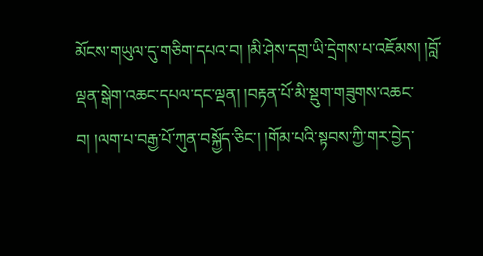མོངས་གཡུལ་དུ་གཅིག་དཔའ་བ། །མི་ཤེས་དགྲ་ཡི་དྲེགས་པ་འཇོམས། །བློ་ལྡན་སྒེག་འཆང་དཔལ་དང་ལྡན། །བརྟན་པོ་མི་སྡུག་གཟུགས་འཆང་བ། །ལག་པ་བརྒྱ་པོ་ཀུན་བསྐྱོད་ཅིང་། །གོམ་པའི་སྟབས་ཀྱི་གར་བྱེད་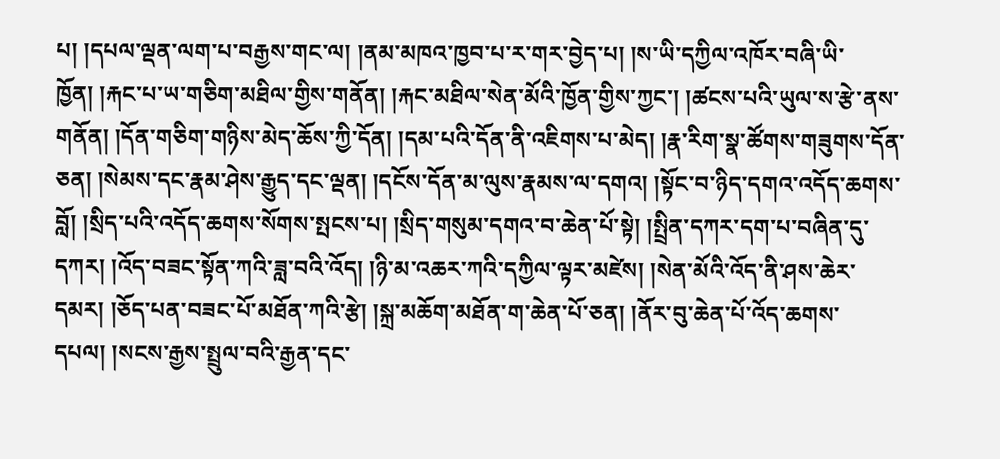པ། །དཔལ་ལྡན་ལག་པ་བརྒྱས་གང་ལ། །ནམ་མཁའ་ཁྱབ་པ་ར་གར་བྱེད་པ། །ས་ཡི་དཀྱིལ་འཁོར་བཞི་ཡི་ཁྱོན། །རྐང་པ་ཡ་གཅིག་མཐིལ་གྱིས་གནོན། །རྐང་མཐིལ་སེན་མོའི་ཁྱོན་གྱིས་ཀྱང་། །ཚངས་པའི་ཡུལ་ས་རྩེ་ནས་གནོན། །དོན་གཅིག་གཉིས་མེད་ཆོས་ཀྱི་དོན། །དམ་པའི་དོན་ནི་འཇིགས་པ་མེད། །རྣ་རིག་སྣ་ཚོགས་གཟུགས་དོན་ཅན། །སེམས་དང་རྣམ་ཤེས་རྒྱུད་དང་ལྡན། །དངོས་དོན་མ་ལུས་རྣམས་ལ་དགའ། །སྟོང་བ་ཉིད་དགའ་འདོད་ཆགས་བློ། །སྲིད་པའི་འདོད་ཆགས་སོགས་སྤངས་པ། །སྲིད་གསུམ་དགའ་བ་ཆེན་པོ་སྟེ། །སྤྲིན་དཀར་དག་པ་བཞིན་དུ་དཀར། །འོད་བཟང་སྟོན་ཀའི་ཟླ་བའི་འོད། །ཉི་མ་འཆར་ཀའི་དཀྱིལ་ལྟར་མཛེས། །སེན་མོའི་འོད་ནི་ཤས་ཆེར་དམར། །ཅོད་པན་བཟང་པོ་མཐོན་ཀའི་རྩེ། །སྐྲ་མཆོག་མཐོན་ག་ཆེན་པོ་ཅན། །ནོར་བུ་ཆེན་པོ་འོད་ཆགས་དཔལ། །སངས་རྒྱས་སྤྲུལ་བའི་རྒྱན་དང་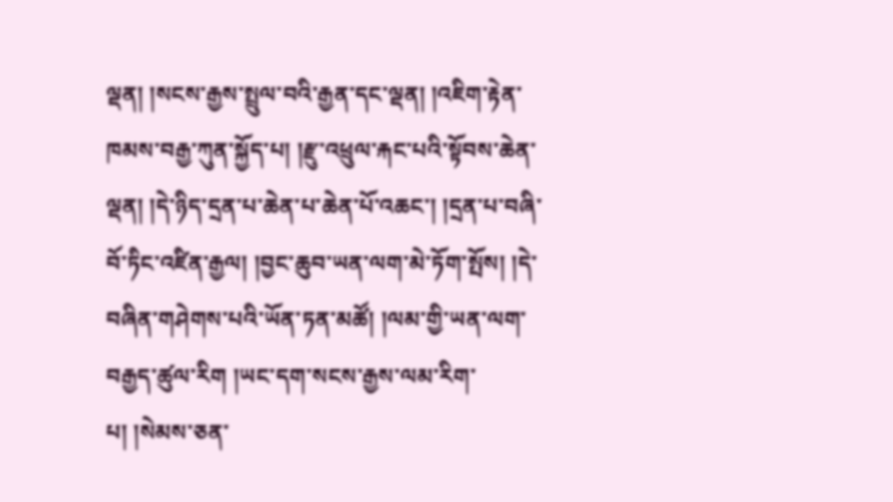ལྡན། །སངས་རྒྱས་སྤྲུལ་བའི་རྒྱན་དང་ལྡན། །འཇིག་རྟེན་ཁམས་བརྒྱ་ཀུན་སྐྱོད་པ། །རྫུ་འཕྲུལ་རྐང་པའི་སྟོབས་ཆེན་ལྡན། །དེ་ཉིད་དྲན་པ་ཆེན་པ་ཆེན་པོ་འཆང་། །དྲན་པ་བཞི་བོ་ཏིང་འཛིན་རྒྱལ། །བྱང་ཆུབ་ཡན་ལག་མེ་ཏོག་སྤོས། །དེ་བཞིན་གཤེགས་པའི་ཡོན་ཏན་མཚོ། །ལམ་གྱི་ཡན་ལག་བརྒྱད་ཚུལ་རིག །ཡང་དག་སངས་རྒྱས་ལམ་རིག་པ། །སེམས་ཅན་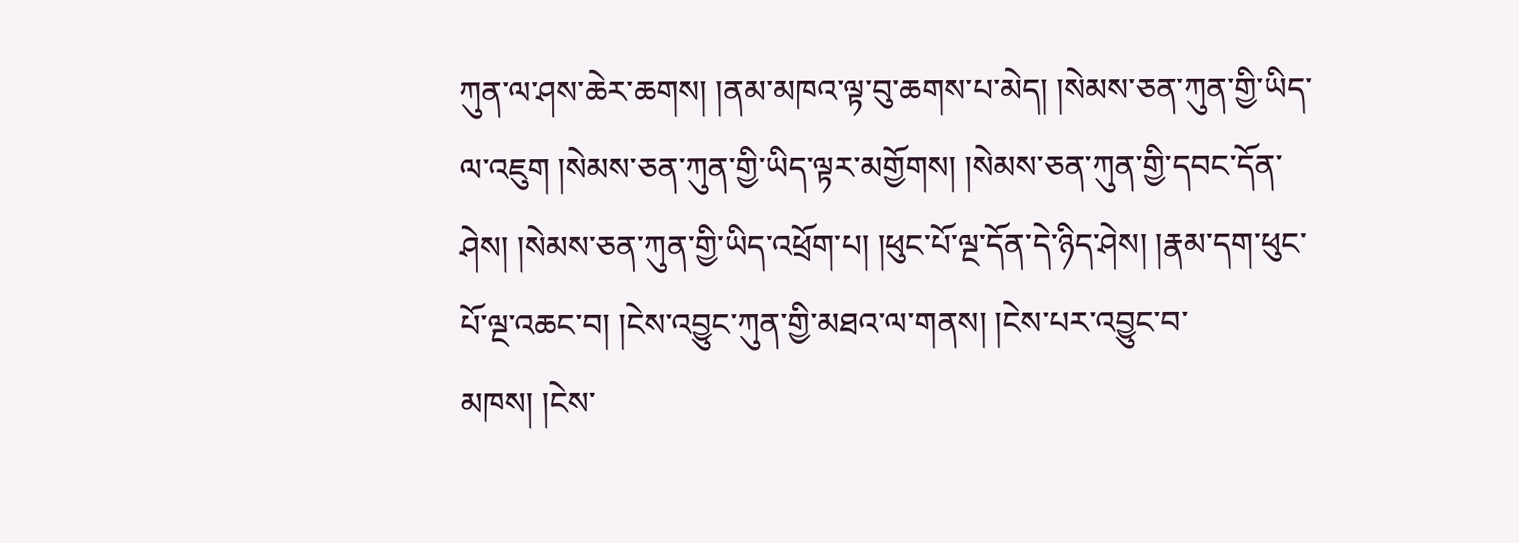ཀུན་ལ་ཤས་ཆེར་ཆགས། །ནམ་མཁའ་ལྟ་བུ་ཆགས་པ་མེད། །སེམས་ཅན་ཀུན་གྱི་ཡིད་ལ་འཇུག །སེམས་ཅན་ཀུན་གྱི་ཡིད་ལྟར་མགྱོགས། །སེམས་ཅན་ཀུན་གྱི་དབང་དོན་ཤེས། །སེམས་ཅན་ཀུན་གྱི་ཡིད་འཕྲོག་པ། །ཕུང་པོ་ལྔ་དོན་དེ་ཉིད་ཤེས། །རྣམ་དག་ཕུང་པོ་ལྔ་འཆང་བ། །ངེས་འབྱུང་ཀུན་གྱི་མཐའ་ལ་གནས། །ངེས་པར་འབྱུང་བ་མཁས། །ངེས་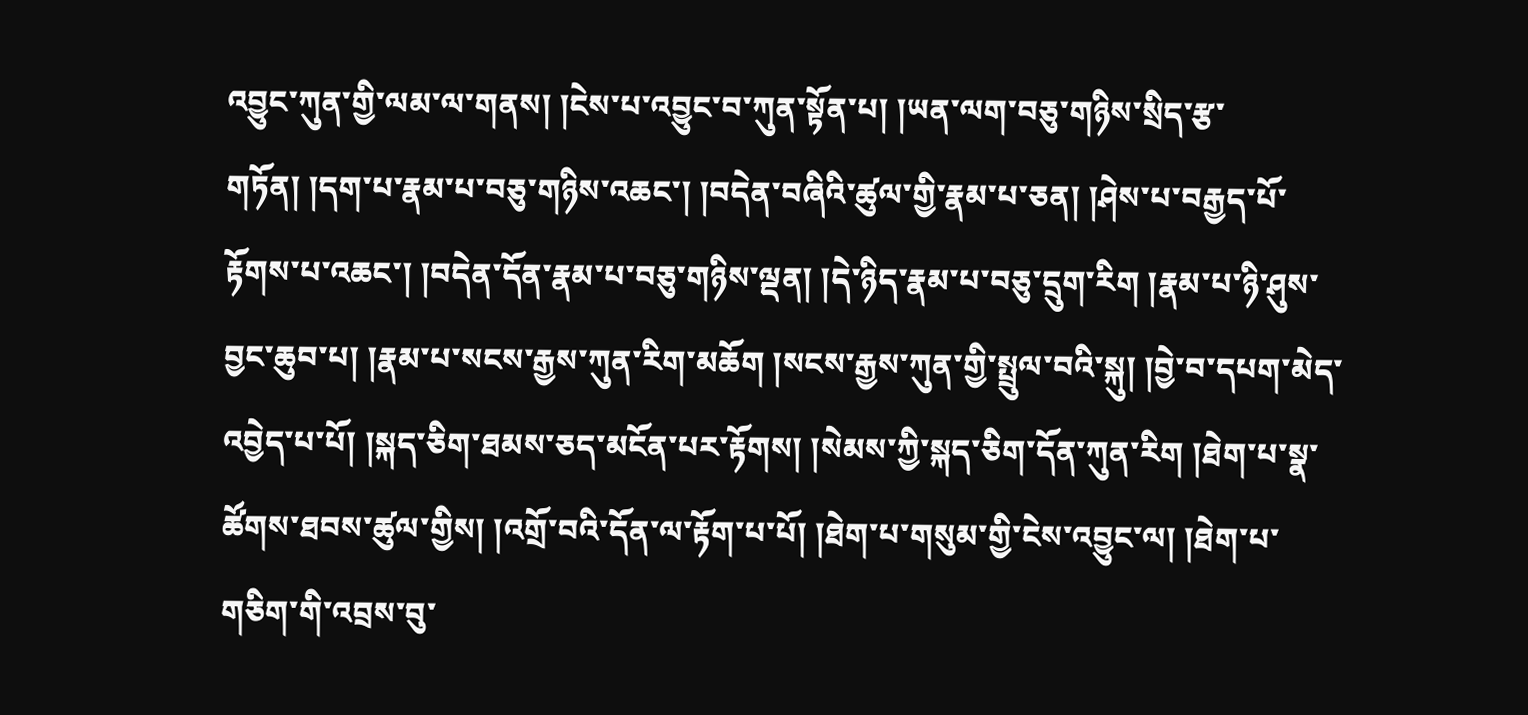འབྱུང་ཀུན་གྱི་ལམ་ལ་གནས། །ངེས་པ་འབྱུང་བ་ཀུན་སྟོན་པ། །ཡན་ལག་བཅུ་གཉིས་སྲིད་རྩ་གཏོན། །དག་པ་རྣམ་པ་བཅུ་གཉིས་འཆང་། །བདེན་བཞིའི་ཚུལ་གྱི་རྣམ་པ་ཅན། །ཤེས་པ་བརྒྱད་པོ་རྟོགས་པ་འཆང་། །བདེན་དོན་རྣམ་པ་བཅུ་གཉིས་ལྡན། །དེ་ཉིད་རྣམ་པ་བཅུ་དྲུག་རིག །རྣམ་པ་ཉི་ཤུས་བྱང་ཆུབ་པ། །རྣམ་པ་སངས་རྒྱས་ཀུན་རིག་མཆོག །སངས་རྒྱས་ཀུན་གྱི་སྤྲུལ་བའི་སྐུ། །བྱེ་བ་དཔག་མེད་འབྱེད་པ་པོ། །སྐད་ཅིག་ཐམས་ཅད་མངོན་པར་རྟོགས། །སེམས་ཀྱི་སྐད་ཅིག་དོན་ཀུན་རིག །ཐེག་པ་སྣ་ཚོགས་ཐབས་ཚུལ་གྱིས། །འགྲོ་བའི་དོན་ལ་རྟོག་པ་པོ། །ཐེག་པ་གསུམ་གྱི་ངེས་འབྱུང་ལ། །ཐེག་པ་གཅིག་གི་འབྲས་བུ་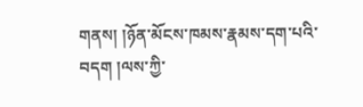གནས། །ཉོན་མོངས་ཁམས་རྣམས་དག་པའི་བདག །ལས་ཀྱི་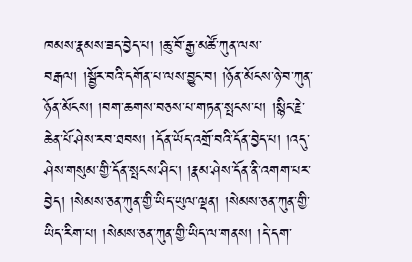ཁམས་རྣམས་ཟད་བྱེད་པ། །ཆུ་བོ་རྒྱ་མཚོ་ཀུན་ལས་བརྒལ། །སྦྱོར་བའི་དགོན་པ་ལས་བྱུང་བ། །ཉོན་མོངས་ཉེ་བ་ཀུན་ཉོན་མོངས། །བག་ཆགས་བཅས་པ་གཏན་སྤངས་པ། །སྙིང་རྗེ་ཆེན་པོ་ཤེས་རབ་ཐབས། །དོན་ཡོད་འགྲོ་བའི་དོན་བྱེད་པ། །འདུ་ཤེས་གསུམ་གྱི་དོན་སྤངས་ཤིང་། །རྣམ་ཤེས་དོན་ནི་འགག་པར་བྱེད། །སེམས་ཅན་ཀུན་གྱི་ཡིད་ཡུལ་ལྡན། །སེམས་ཅན་ཀུན་གྱི་ཡིད་རིག་པ། །སེམས་ཅན་ཀུན་གྱི་ཡིད་ལ་གནས། །དེ་དག་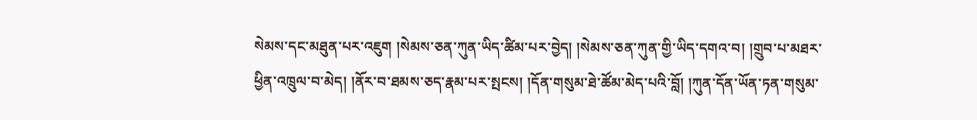སེམས་དང་མཐུན་པར་འཇུག །སེམས་ཅན་ཀུན་ཡིད་ཚིམ་པར་བྱེད། །སེམས་ཅན་ཀུན་གྱི་ཡིད་དགའ་བ། །གྲུབ་པ་མཐར་ཕྱིན་འཁྲུལ་བ་མེད། །ནོར་བ་ཐམས་ཅད་རྣམ་པར་སྤངས། །དོན་གསུམ་ཐེ་ཚོམ་མེད་པའི་བློ། །ཀུན་དོན་ཡོན་ཏན་གསུམ་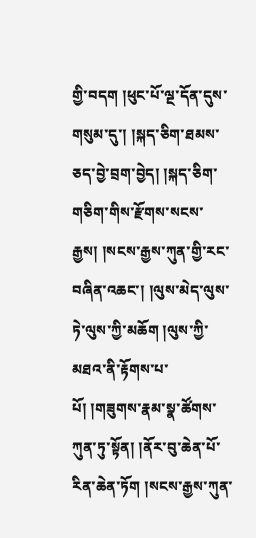གྱི་བདག །ཕུང་པོ་ལྔ་དོན་དུས་གསུམ་དུ་། །སྐད་ཅིག་ཐམས་ཅད་བྱེ་བྲག་བྱེད། །སྐད་ཅིག་གཅིག་གིས་རྫོགས་སངས་རྒྱས། །སངས་རྒྱས་ཀུན་གྱི་རང་བཞིན་འཆང་། །ལུས་མེད་ལུས་ཏེ་ལུས་ཀྱི་མཆོག །ལུས་ཀྱི་མཐའ་ནི་རྟོགས་པ་པོ། །གཟུགས་རྣམ་སྣ་ཚོགས་ཀུན་ཏུ་སྟོན། །ནོར་བུ་ཆེན་པོ་རིན་ཆེན་ཏོག །སངས་རྒྱས་ཀུན་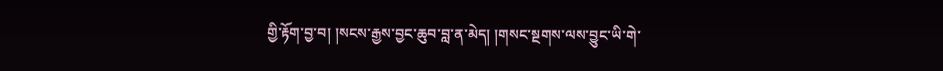གྱི་རྟོག་བྱ་བ། །སངས་རྒྱས་བྱང་ཆུབ་བླ་ན་མེད། །གསང་སྔགས་ལས་བྱུང་ཡི་གེ་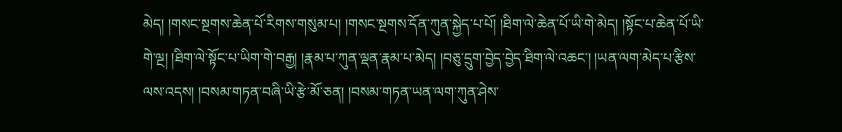མེད། །གསང་སྔགས་ཆེན་པོ་རིགས་གསུམ་པ། །གསང་སྔགས་དོན་ཀུན་སྐྱེད་པ་པོ། །ཐིག་ལེ་ཆེན་པོ་ཡི་གེ་མེད། །སྟོང་པ་ཆེན་པོ་ཡི་གེ་ལྔ། །ཐིག་ལེ་སྟོང་པ་ཡིག་གེ་བརྒྱ། །རྣམ་པ་ཀུན་ལྡན་རྣམ་པ་མེད། །བཅུ་དྲུག་བྱེད་བྱེད་ཐིག་ལེ་འཆང་། །ཡན་ལག་མེད་པ་རྩིས་ལས་འདས། །བསམ་གཏན་བཞི་ཡི་རྩེ་མོ་ཅན། །བསམ་གཏན་ཡན་ལག་ཀུན་ཤེས་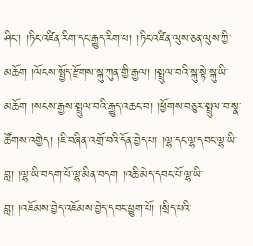ཤིང་། །ཏིང་འཛིན་རིག་དང་རྒྱུད་རིག་པ། །ཏིང་འཛིན་ལུས་ཅན་ལུས་ཀྱི་མཆོག །ལོངས་སྤྱོད་རྫོགས་སྐུ་ཀུན་གྱི་རྒྱལ། །སྤྲུལ་བའི་སྐུ་སྟེ་སྐུ་ཡི་མཆོག །སངས་རྒྱས་སྤྲུལ་བའི་རྒྱུད་འཆང་བ། །ཕྱོགས་བཅུར་སྤྲུལ་བ་སྣ་ཚོགས་འགྱེད། །ཇི་བཞིན་འགྲོ་བའི་དོན་བྱེད་པ། །ལྷ་དང་ལྷ་དབང་ལྷ་ཡི་བླ། །ལྷ་ཡི་བདག་པོ་ལྷ་མིན་བདག །འཆི་མེད་དབང་པོ་ལྷ་ཡི་བླ། །འཇོམས་བྱེད་འཇོམས་བྱེད་དབང་ཕྱུག་པོ། །སྲིད་པའི་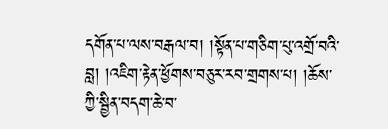དགོན་པ་ལས་བརྒལ་བ། །སྟོན་པ་གཅིག་པུ་འགྲོ་བའི་བླ། །འཇིག་རྟེན་ཕྱོགས་བཅུར་རབ་གྲགས་པ། །ཆོས་ཀྱི་སྦྱིན་བདག་ཆེ་བ་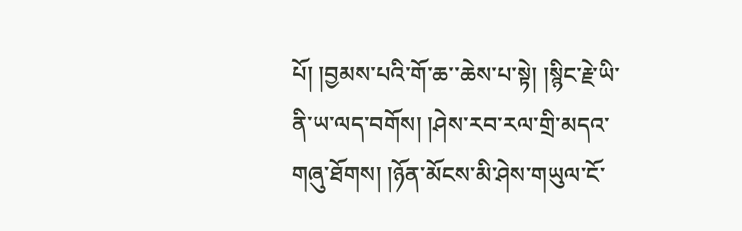པོ། །བྱམས་པའི་གོ་ཆ་་ཆེས་པ་སྟེ། །སྙིང་རྗེ་ཡི་ནི་ཡ་ལད་བགོས། །ཤེས་རབ་རལ་གྲི་མདའ་གཞུ་ཐོགས། །ཉོན་མོངས་མི་ཤེས་གཡུལ་ངོ་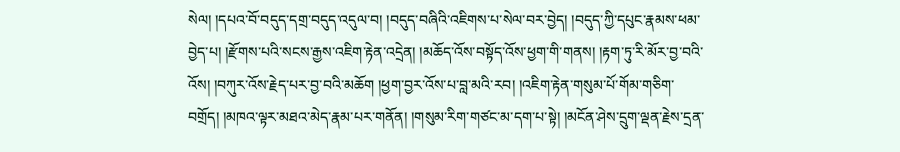སེལ། །དཔའ་བོ་བདུད་དགྲ་བདུད་འདུལ་བ། །བདུད་བཞིའི་འཇིགས་པ་སེལ་བར་བྱེད། །བདུད་ཀྱི་དཔུང་རྣམས་ཕམ་བྱེད་པ། །རྫོགས་པའི་སངས་རྒྱས་འཇིག་རྟེན་འདྲེན། །མཆོད་འོས་བསྟོད་འོས་ཕྱག་གི་གནས། །རྟག་ཏུ་རི་མོར་བྱ་བའི་འོས། །བཀུར་འོས་རྗེད་པར་བྱ་བའི་མཆོག །ཕྱག་བྱར་འོས་པ་བླ་མའི་རབ། །འཇིག་རྟེན་གསུམ་པོ་གོམ་གཅིག་བགྲོད། །མཁའ་ལྟར་མཐའ་མེད་རྣམ་པར་གནོན། །གསུམ་རིག་གཙང་མ་དག་པ་སྟེ། །མངོན་ཤེས་དྲུག་ལྡན་རྗེས་དྲན་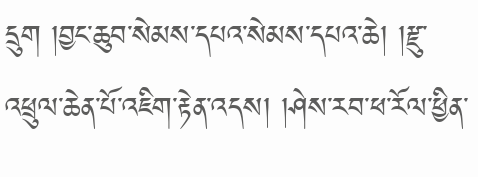དྲུག །བྱང་ཆུབ་སེམས་དཔའ་སེམས་དཔའ་ཆེ། །རྫུ་འཕྲུལ་ཆེན་པོ་འཇིག་རྟེན་འདས། །ཤེས་རབ་ཕ་རོལ་ཕྱིན་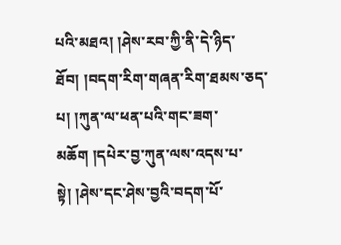པའི་མཐའ། །ཤེས་རབ་ཀྱི་ནི་དེ་ཉིད་ཐོབ། །བདག་རིག་གཞན་རིག་ཐམས་ཅད་པ། །ཀུན་ལ་ཕན་པའི་གང་ཟག་མཆོག །དཔེར་བྱ་ཀུན་ལས་འདས་པ་སྟེ། །ཤེས་དང་ཤེས་བྱའི་བདག་པོ་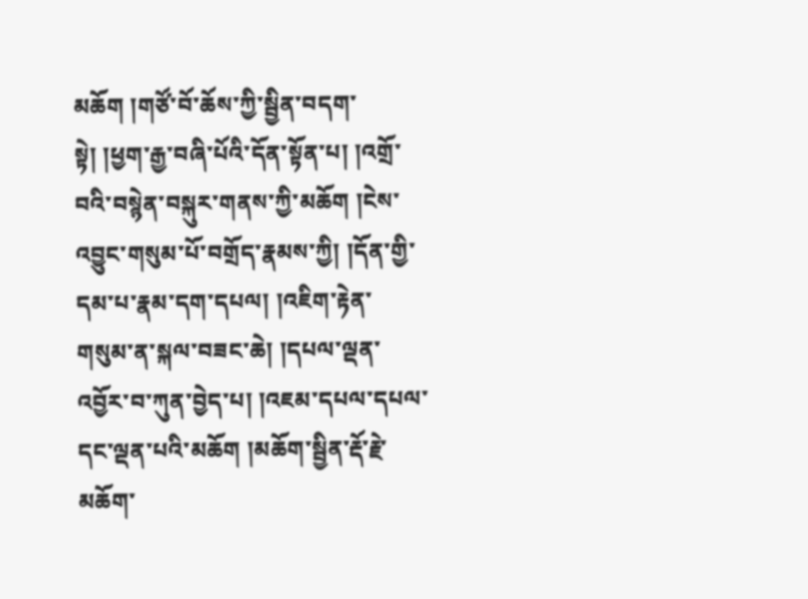མཆོག །གཙོ་བོ་ཆོས་ཀྱི་སྦྱིན་བདག་སྟེ། །ཕྱག་རྒྱ་བཞི་པོའི་དོན་སྟོན་པ། །འགྲོ་བའི་བསྙེན་བསྐུར་གནས་ཀྱི་མཆོག །ངེས་འབྱུང་གསུམ་པོ་བགྲོད་རྣམས་ཀྱི། །དོན་གྱི་དམ་པ་རྣམ་དག་དཔལ། །འཇིག་རྟེན་གསུམ་ན་སྐལ་བཟང་ཆེ། །དཔལ་ལྡན་འབྱོར་བ་ཀུན་བྱེད་པ། །འཇམ་དཔལ་དཔལ་དང་ལྡན་པའི་མཆོག །མཆོག་སྦྱིན་རྡོ་རྗེ་མཆོག་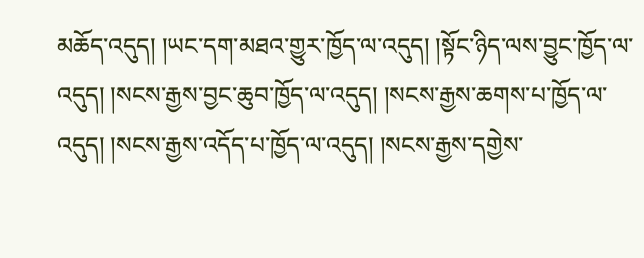མཆོད་འདུད། །ཡང་དག་མཐའ་གྱུར་ཁྱོད་ལ་འདུད། །སྟོང་ཉིད་ལས་བྱུང་ཁྱོད་ལ་འདུད། །སངས་རྒྱས་བྱང་ཆུབ་ཁྱོད་ལ་འདུད། །སངས་རྒྱས་ཆགས་པ་ཁྱོད་ལ་འདུད། །སངས་རྒྱས་འདོད་པ་ཁྱོད་ལ་འདུད། །སངས་རྒྱས་དགྱེས་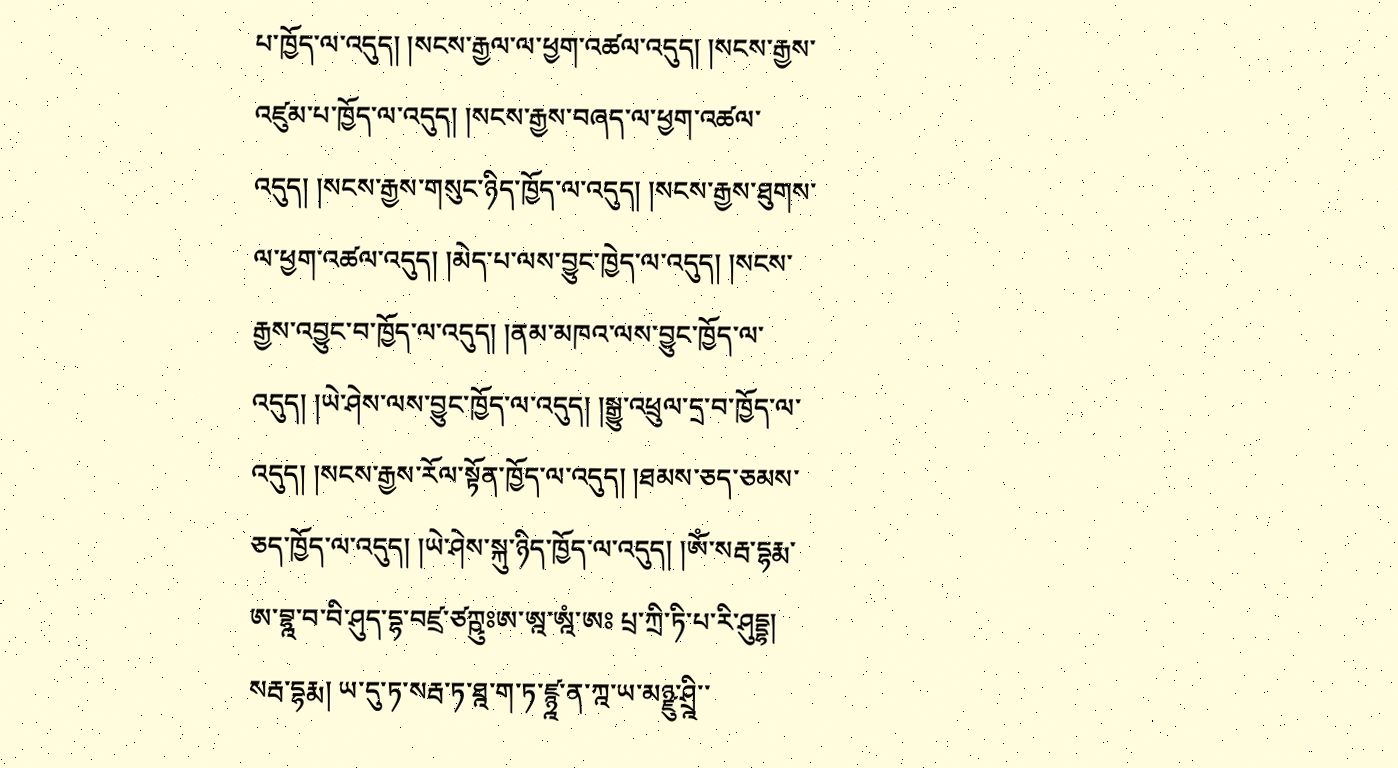པ་ཁྱོད་ལ་འདུད། །སངས་རྒྱལ་ལ་ཕྱག་འཚལ་འདུད། །སངས་རྒྱས་འཛུམ་པ་ཁྱོད་ལ་འདུད། །སངས་རྒྱས་བཞད་ལ་ཕྱག་འཚལ་འདུད། །སངས་རྒྱས་གསུང་ཉིད་ཁྱོད་ལ་འདུད། །སངས་རྒྱས་ཐུགས་ལ་ཕྱག་འཚལ་འདུད། །མེད་པ་ལས་བྱུང་ཁྱེད་ལ་འདུད། །སངས་རྒྱས་འབྱུང་བ་ཁྱོད་ལ་འདུད། །ནམ་མཁའ་ལས་བྱུང་ཁྱོད་ལ་འདུད། །ཡེ་ཤེས་ལས་བྱུང་ཁྱོད་ལ་འདུད། །སྒྱུ་འཕྲུལ་དྲ་བ་ཁྱོད་ལ་འདུད། །སངས་རྒྱས་རོལ་སྟོན་ཁྱོད་ལ་འདུད། །ཐམས་ཅད་ཅམས་ཅད་ཁྱོད་ལ་འདུད། །ཡེ་ཤེས་སྐུ་ཉིད་ཁྱོད་ལ་འདུད། །ཨོཾ་སརྦ་དྷརྨ་ཨ་བྷྰ་བ་བི་ཤུད་དྷ་བཛྲ་ཙཀྵུཿཨ་ཨྰ་ཨྰཾ་ཨཿ པྲ་ཀྲི་ཏི་པ་རི་ཤུདྡྷ། སརྦ་དྷརྨ། ཡ་དུ་ཏ་སརྦ་ཏ་ཐྰ་ག་ཏ་ཛྙྰ་ན་ཀྰ་ཡ་མཉྫུ་ཤྲྰི་་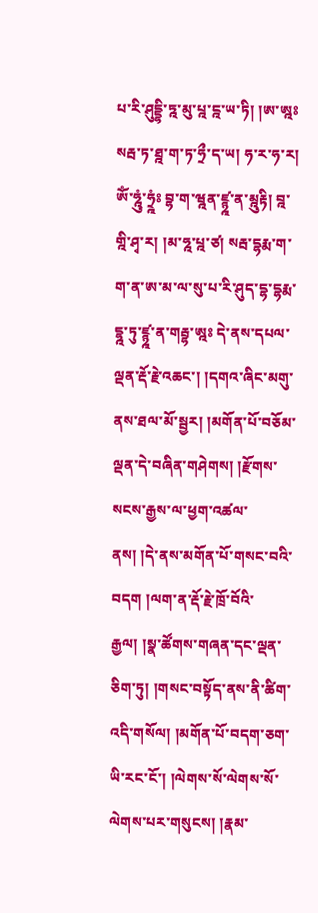པ་རི་ཤུདྡྷི་ཏྰ་མུ་པྰ་དྰ་ཡ་ཏི། །ཨ་ཨྰཿ སརྦ་ཏ་ཐྰ་ག་ཏ་ཧྲྀ་ད་ཡ། ཧ་ར་ཧ་ར། ཨོཾ་ཧྰུཾ་ཧྲྰཾཿ བྷ་ག་ཝྰན་ཛྙྰ་ན་མྰུརྟི། བྰ་གྰི་ཤྭ་ར། །མ་ཧྰ་པྰ་ཙ། སརྦ་དྷརྨ་ག་ག་ན་ཨ་མ་ལ་སུ་པ་རི་ཤུད་དྷ་དྷརྨ་དྷྰ་ཏུ་ཛྙྰ་ན་གརྦྷ་ཨྰཿ དེ་ནས་དཔལ་ལྡན་རྡོ་རྗེ་འཆང་། །དགའ་ཞིང་མགུ་ནས་ཐལ་མོ་སྦྱར། །མགོན་པོ་བཅོམ་ལྡན་དེ་བཞིན་གཤེགས། །རྫོགས་སངས་རྒྱས་ལ་ཕྱག་འཚལ་ནས། །དེ་ནས་མགོན་པོ་གསང་བའི་བདག །ལག་ན་རྡོ་རྗེ་ཁྲོ་བོའི་རྒྱལ། །སྣ་ཚོགས་གཞན་དང་ལྡན་ཅིག་ཏུ། །གསང་བསྟོད་ནས་ནི་ཚིག་འདི་གསོལ། །མགོན་པོ་བདག་ཅག་ཡི་རང་ངོ་། །ལེགས་སོ་ལེགས་སོ་ལེགས་པར་གསུངས། །རྣམ་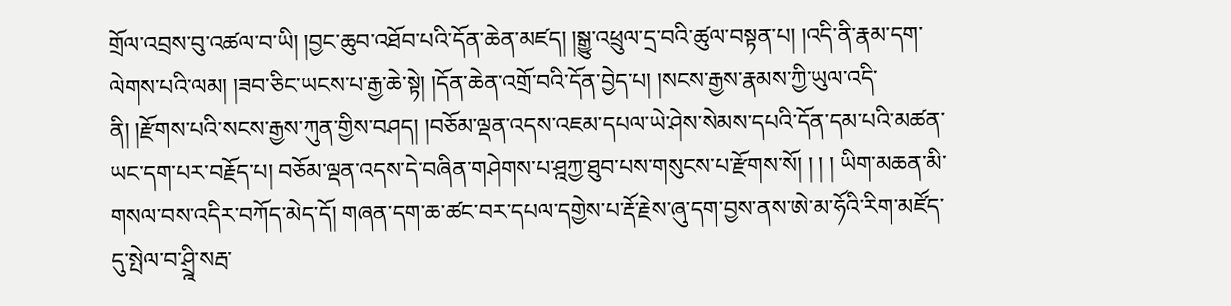གྲོལ་འབྲས་བུ་འཚལ་བ་ཡི། །བྱང་ཆུབ་འཐོབ་པའི་དོན་ཆེན་མཛད། །སྒྱུ་འཕྲུལ་དྲ་བའི་ཚུལ་བསྟན་པ། །འདི་ནི་རྣམ་དག་ལེགས་པའི་ལམ། །ཟབ་ཅིང་ཡངས་པ་རྒྱ་ཆེ་སྟེ། །དོན་ཆེན་འགྲོ་བའི་དོན་བྱེད་པ། །སངས་རྒྱས་རྣམས་ཀྱི་ཡུལ་འདི་ནི། །རྫོགས་པའི་སངས་རྒྱས་ཀུན་གྱིས་བཤད། །བཅོམ་ལྡན་འདས་འཇམ་དཔལ་ཡེ་ཤེས་སེམས་དཔའི་དོན་དམ་པའི་མཚན་ཡང་དག་པར་བརྗོད་པ། བཅོམ་ལྡན་འདས་དེ་བཞིན་གཤེགས་པ་ཤྰཀྱ་ཐུབ་པས་གསུངས་པ་རྫོགས་སོ། ། ། ། ཡིག་མཆན་མི་གསལ་བས་འདིར་བཀོད་མེད་དོ། གཞན་དག་ཆ་ཚང་བར་དཔལ་དགྱེས་པ་རྡོ་རྗེས་ཞུ་དག་བྱས་ནས་ཨེ་མ་ཧོའི་རིག་མཛོད་དུ་སྤེལ་བ་ཤྲྰི་སརྦ་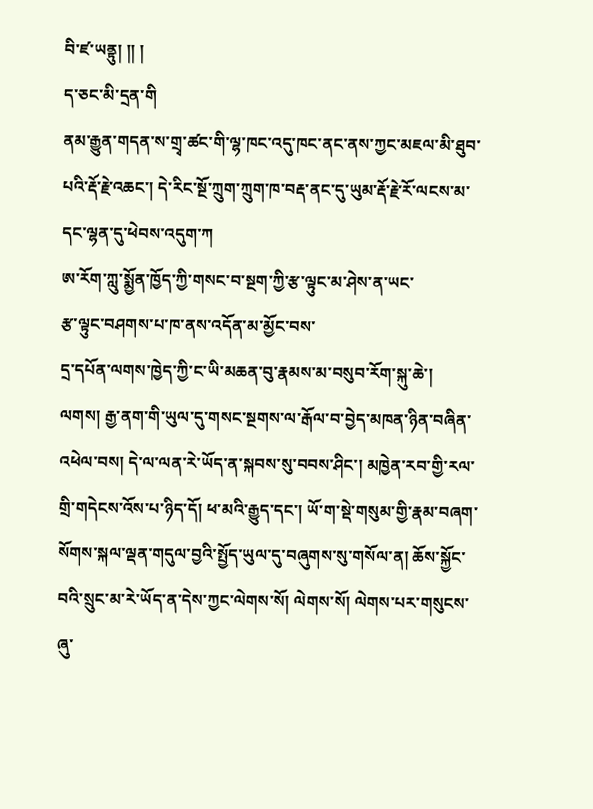བི་ཛ་ཡནྟུ། །། །
ད་ཅང་མི་དྲན་གི
ནམ་རྒྱུན་གདན་ས་གྲྭ་ཚང་གི་ལྷ་ཁང་འདུ་ཁང་ནང་ནས་ཀྱང་མཇལ་མི་ཐུབ་པའི་རྡོ་རྗེ་འཆང་། དེ་རིང་སྔོ་ཀྲུག་ཀྲུག་ཁ་བརྡ་ནང་དུ་ཡུམ་རྡོ་རྗེ་རོ་ལངས་མ་དང་ལྷན་དུ་ཕེབས་འདུག་ཀ
ཨ་རོག་ཀླུ་སྨྱོན་ཁྱོད་ཀྱི་གསང་བ་སྔག་ཀྱི་རྩ་ལྟུང་མ་ཤེས་ན་ཡང་
རྩ་ལྟུང་བཤགས་པ་ཁ་ནས་འདོན་མ་མྱོང་བས་
དྲ་དཔོན་ལགས་ཁྱེད་ཀྱི་ང་ཡི་མཆན་བུ་རྣམས་མ་བསུབ་རོག་སྐུ་ཆེ་།
ལགས། རྒྱ་ནག་གི་ཡུལ་དུ་གསང་སྔགས་ལ་རྒོལ་བ་བྱེད་མཁན་ཉིན་བཞིན་འཕེལ་བས། དེ་ལ་ལན་རེ་ཡོད་ན་སྐབས་སུ་བབས་ཤིང་། མཁྱེན་རབ་གྱི་རལ་གྲི་གདེངས་འོས་པ་ཉིད་དོ། ཕ་མའི་རྒྱུད་དང་། ཡོ་ག་སྡེ་གསུམ་གྱི་རྣམ་བཞག་སོགས་སྐལ་ལྡན་གདུལ་བྱའི་སྤྱོད་ཡུལ་དུ་བཞུགས་སུ་གསོལ་ན། ཆོས་སྐྱོང་བའི་སྲུང་མ་རེ་ཡོད་ན་དེས་ཀྱང་ལེགས་སོ། ལེགས་སོ། ལེགས་པར་གསུངས་ཞུ་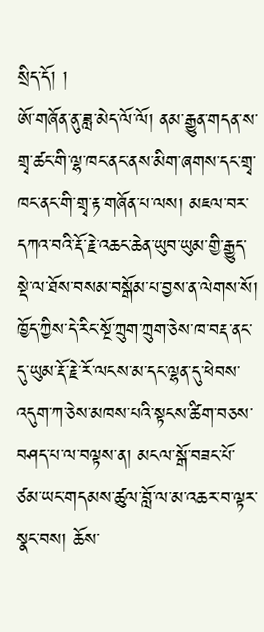སྲིད་དོ། །
ཨོ་གཞོན་ནུ་ཟླ་མེད་ལོ་ལོ། ནམ་རྒྱུན་གདན་ས་གྲྭ་ཚང་གི་ལྷ་ཁང་ནང་ནས་མིག་ཞགས་དང་གྲྭ་ཁང་ནང་གི་གྲྭ་རྟ་གཞོན་པ་ལས། མཇལ་བར་དཀའ་བའི་རྡོ་རྗེ་འཆང་ཆེན་ཡུབ་ཡུམ་གྱི་རྒྱུད་སྡེ་ལ་ཐོས་བསམ་བསྒོམ་པ་བྱས་ན་ལེགས་སོ། ཁྱོད་ཀྱིས་དེ་རིང་སྔོ་ཀྲུག་ཀྲུག་ཅེས་ཁ་བརྡ་ནང་དུ་ཡུམ་རྡོ་རྗེ་རོ་ལངས་མ་དང་ལྷན་དུ་ཕེབས་འདུག་ཀ་ཅེས་མཁས་པའི་སྟངས་ཚིག་བཅས་བཤད་པ་ལ་བལྟས་ན། མངལ་སྒོ་བཟང་པོ་ཙམ་ཡང་གདམས་ཚུལ་བློ་ལ་མ་འཆར་བ་ལྟར་སྣང་བས། ཆོས་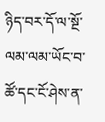ཉིད་བར་དོ་ལ་སྔོ་ལམ་ལམ་ཡོང་བ་ཚོ་དང་ངོ་ཤེས་ན་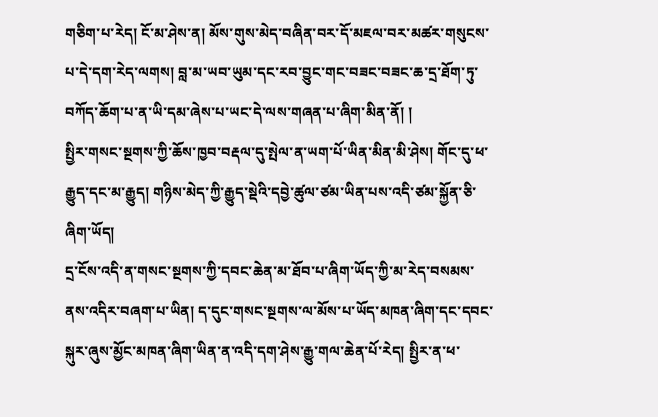གཅིག་པ་རེད། ངོ་མ་ཤེས་ན། མོས་གུས་མེད་བཞིན་བར་དོ་མཇལ་བར་མཚར་གསུངས་པ་དེ་དག་རེད་ལགས། བླ་མ་ཡབ་ཡུམ་དང་རབ་བྱུང་གང་བཟང་བཟང་ཆ་དྲ་ཐོག་ཏུ་བཀོད་ཆོག་པ་ན་ཡི་དམ་ཞེས་པ་ཡང་དེ་ལས་གཞན་པ་ཞིག་མིན་ནོ། །
སྤྱིར་གསང་སྔགས་ཀྱི་ཆོས་ཁྱབ་བརྡལ་དུ་སྤེལ་ན་ཡག་པོ་ཡིན་མིན་མི་ཤེས། གོང་དུ་ཕ་རྒྱུད་དང་མ་རྒྱུད། གཉིས་མེད་ཀྱི་རྒྱུད་སྡེའི་དབྱེ་ཚུལ་ཙམ་ཡིན་པས་འདི་ཙམ་སྐྱོན་ཅི་ཞིག་ཡོད།
དྲ་ངོས་འདི་ན་གསང་སྔགས་ཀྱི་དབང་ཆེན་མ་ཐོབ་པ་ཞིག་ཡོད་ཀྱི་མ་རེད་བསམས་ནས་འདིར་བཞག་པ་ཡིན། ད་དུང་གསང་སྔགས་ལ་མོས་པ་ཡོད་མཁན་ཞིག་དང་དབང་སྐུར་ཞུས་མྱོང་མཁན་ཞིག་ཡིན་ན་འདི་དག་ཤེས་རྒྱུ་གལ་ཆེན་པོ་རེད། སྤྱིར་ན་ཕ་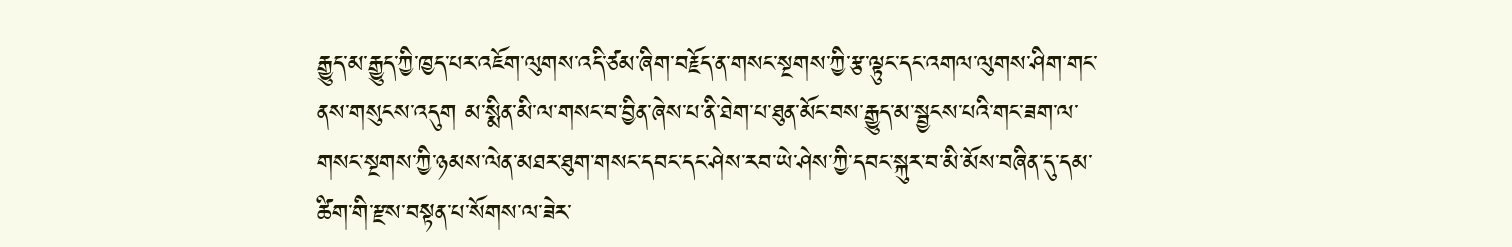རྒྱུད་མ་རྒྱུད་ཀྱི་ཁྱད་པར་འཇོག་ལུགས་འདི་ཙམ་ཞིག་བརྗོད་ན་གསང་སྔགས་ཀྱི་རྩ་ལྟུང་དང་འགལ་ལུགས་ཤིག་གང་ནས་གསུངས་འདུག མ་སྨིན་མི་ལ་གསང་བ་བྱིན་ཞེས་པ་ནི་ཐེག་པ་ཐུན་མོང་བས་རྒྱུད་མ་སྦྱངས་པའི་གང་ཟག་ལ་གསང་སྔགས་ཀྱི་ཉམས་ལེན་མཐར་ཐུག་གསང་དབང་དང་ཤེས་རབ་ཡེ་ཤེས་ཀྱི་དབང་སྐུར་བ་མི་མོས་བཞིན་དུ་དམ་ཚིག་གི་རྫས་བསྟན་པ་སོགས་ལ་ཟེར་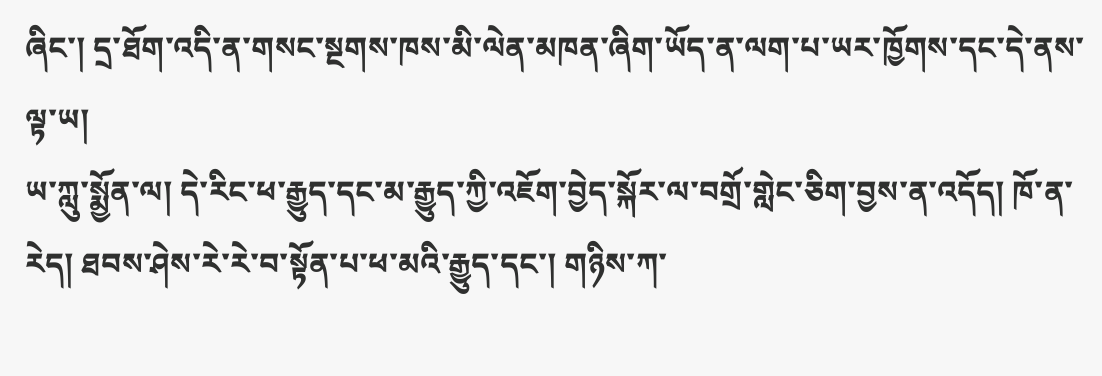ཞིང་། དྲ་ཐོག་འདི་ན་གསང་སྔགས་ཁས་མི་ལེན་མཁན་ཞིག་ཡོད་ན་ལག་པ་ཡར་ཁྱོགས་དང་དེ་ནས་ལྟ་ཡ།
ཡ་ཀླུ་སྨྱོན་ལ། དེ་རིང་ཕ་རྒྱུད་དང་མ་རྒྱུད་ཀྱི་འཇོག་བྱེད་སྐོར་ལ་བགྲོ་གླེང་ཅིག་བྱས་ན་འདོད། ཁོ་ན་རེད། ཐབས་ཤེས་རེ་རེ་བ་སྟོན་པ་ཕ་མའི་རྒྱུད་དང་། གཉིས་ཀ་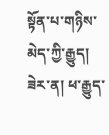སྟོན་པ་གཉིས་མེད་ཀྱི་རྒྱུད། ཟེར་ན། ཕ་རྒྱུད་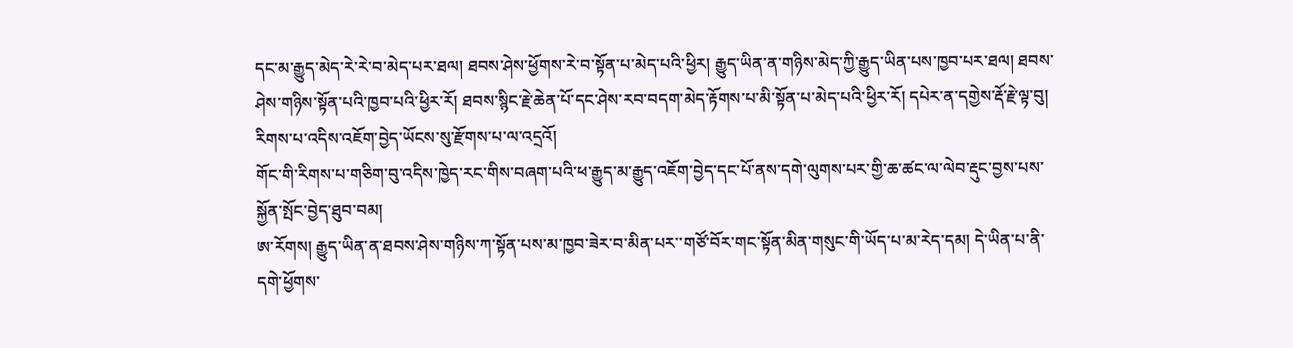དང་མ་རྒྱུད་མེད་རེ་རེ་བ་མེད་པར་ཐལ། ཐབས་ཤེས་ཕྱོགས་རེ་བ་སྟོན་པ་མེད་པའི་ཕྱིར། རྒྱུད་ཡིན་ན་གཉིས་མེད་ཀྱི་རྒྱུད་ཡིན་པས་ཁྱབ་པར་ཐལ། ཐབས་ཤེས་གཉིས་སྟོན་པའི་ཁྱབ་པའི་ཕྱིར་རོ། ཐབས་སྙིང་རྗེ་ཆེན་པོ་དང་ཤེས་རབ་བདག་མེད་རྟོགས་པ་མི་སྟོན་པ་མེད་པའི་ཕྱིར་རོ། དཔེར་ན་དགྱེས་རྡོ་རྗེ་ལྟ་བུ། རིགས་པ་འདིས་འཇོག་བྱེད་ཡོངས་སུ་རྫོགས་པ་ལ་འདྲའོ།
གོང་གི་རིགས་པ་གཅིག་བུ་འདིས་ཁྱེད་རང་གིས་བཞག་པའི་ཕ་རྒྱུད་མ་རྒྱུད་འཇོག་བྱེད་དང་པོ་ནས་དགེ་ལུགས་པར་གྱི་ཆ་ཚང་ལ་ལེབ་རྡུང་བྱས་པས་སྐྱོན་སྤོང་བྱེད་ཐུབ་བམ།
ཨ་རོགས། རྒྱུད་ཡིན་ན་ཐབས་ཤེས་གཉིས་ཀ་སྟོན་པས་མ་ཁྱབ་ཟེར་བ་མིན་པར་་གཙོ་བོར་གང་སྟོན་མིན་གསུང་གི་ཡོད་པ་མ་རེད་དམ། དེ་ཡིན་པ་ནི་དགེ་ཕྱོགས་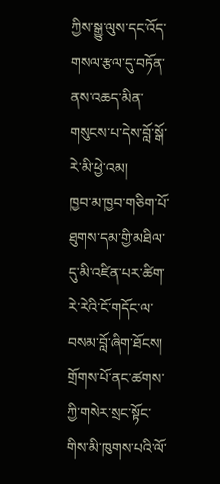ཀྱིས་སྒྱུ་ལུས་དང་འོད་གསལ་རྩལ་དུ་བཏོན་ནས་འཆད་མིན་གསུངས་པ་དེས་བློ་སྒོ་རེ་མི་ཕྱེ་འམ།
ཁྱབ་མ་ཁྱབ་གཅིག་པོ་ཐུགས་དམ་གྱི་མཐིལ་དུ་མི་འཛིན་པར་ཚིག་རེ་རེའི་ངོ་གདོང་ལ་བསམ་བློ་ཞིག་ཐོངས། གྲོགས་པོ་ནང་ཚགས་ཀྱི་གསེར་སྲང་སྟོང་གིས་མི་ཁུགས་པའི་ལོ་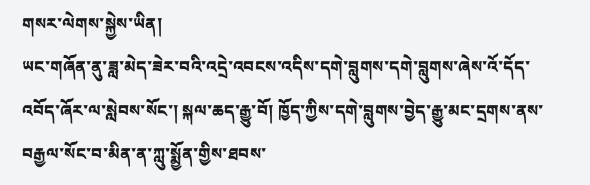གསར་ལེགས་སྐྱེས་ཡིན།
ཡང་གཞོན་ནུ་ཟླ་མེད་ཟེར་བའི་འདྲེ་འབངས་འདིས་དགེ་བླུགས་དགེ་བླུགས་ཞེས་འོ་དོད་འབོད་ཞོར་ལ་སླེབས་སོང་། སྐལ་ཆད་རྒྱུ་བོ། ཁྱོད་ཀྱིས་དགེ་བླུགས་བྱེད་རྒྱུ་མང་དྲགས་ནས་བརྒྱལ་སོང་བ་མིན་ན་ཀླུ་སྨྱོན་གྱིས་ཐབས་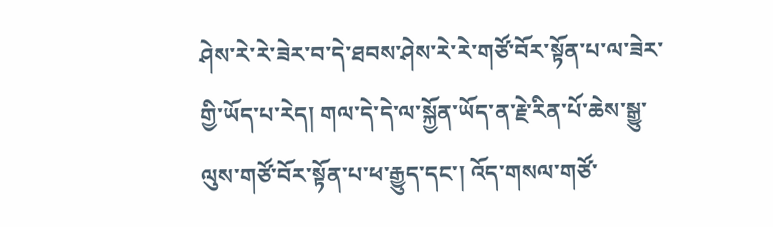ཤེས་རེ་རེ་ཟེར་བ་དེ་ཐབས་ཤེས་རེ་རེ་གཙོ་བོར་སྟོན་པ་ལ་ཟེར་གྱི་ཡོད་པ་རེད། གལ་དེ་དེ་ལ་སྐྱོན་ཡོད་ན་རྗེ་རིན་པོ་ཆེས་སྒྱུ་ལུས་གཙོ་བོར་སྟོན་པ་ཕ་རྒྱུད་དང་། འོད་གསལ་གཙོ་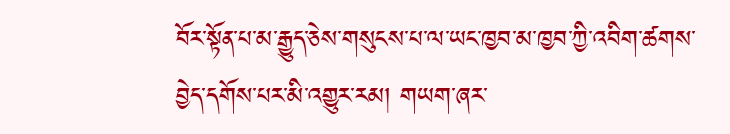བོར་སྟོན་པ་མ་རྒྱུད་ཅེས་གསུངས་པ་ལ་ཡང་ཁྱབ་མ་ཁྱབ་ཀྱི་འབིག་ཚགས་བྱེད་དགོས་པར་མི་འགྱུར་རམ། གཡག་ཞར་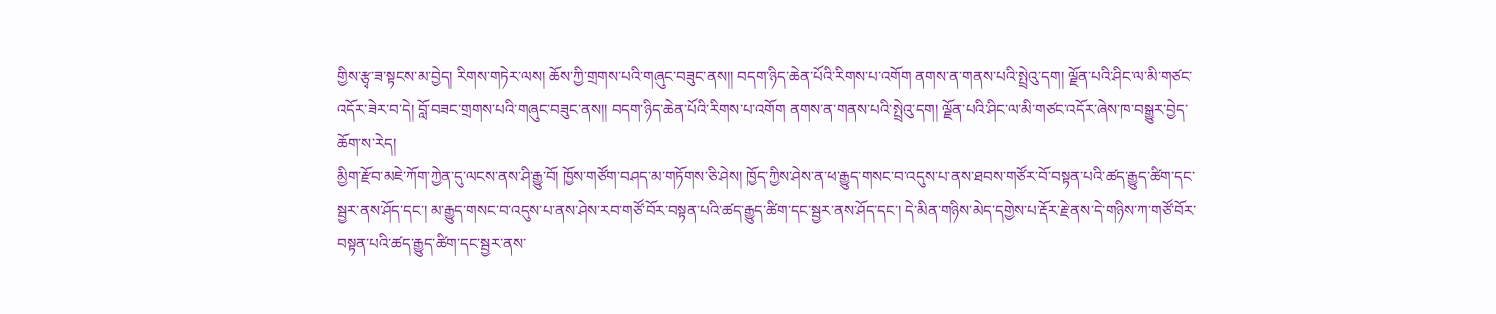གྱིས་རྩྭ་ཟ་སྟངས་མ་བྱེད། རིགས་གཏེར་ལས། ཆོས་ཀྱི་གྲགས་པའི་གཞུང་བཟུང་ནས།། བདག་ཉིད་ཆེན་པོའི་རིགས་པ་འགོག ནགས་ན་གནས་པའི་སྤྲེའུ་དག། ལྗོན་པའི་ཤིང་ལ་མི་གཙང་འདོར་ཟེར་བ་དེ། བློ་བཟང་གྲགས་པའི་གཞུང་བཟུང་ནས།། བདག་ཉིད་ཆེན་པོའི་རིགས་པ་འགོག ནགས་ན་གནས་པའི་སྤྲེའུ་དག། ལྗོན་པའི་ཤིང་ལ་མི་གཙང་འདོར་ཞེས་ཁ་བསྒྱུར་བྱེད་ཆོག་ས་རེད།
མྱིག་རྫོབ་མཇེ་ཀོག་ཀྱེན་དུ་ལངས་ནས་ཤི་རྒྱུ་བོ། ཁྱོས་གཙོག་བཤད་མ་གཏོགས་ཅི་ཤེས། ཁྱོད་ཀྱིས་ཤེས་ན་ཕ་རྒྱུད་གསང་བ་འདུས་པ་ནས་ཐབས་གཙོར་བོ་བསྟན་པའི་ཚད་རྒྱུད་ཚིག་དང་སྦྱར་ནས་ཤོད་དང་། མ་རྒྱུད་གསང་བ་འདུས་པ་ནས་ཤེས་རབ་གཙོ་བོར་བསྟན་པའི་ཚད་རྒྱུད་ཚིག་དང་སྦྱར་ནས་ཤོད་དང་། དེ་མིན་གཉིས་མེད་དགྱེས་པ་རྡོར་རྗེ་ནས་དེ་གཉིས་ཀ་གཙོ་བོར་བསྟན་པའི་ཚད་རྒྱུད་ཚིག་དང་སྦྱར་ནས་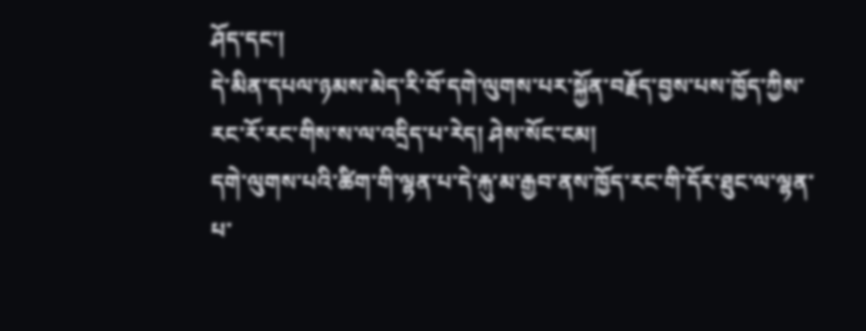ཤོད་དང་།
དེ་མིན་དཔལ་ཉམས་མེད་རི་བོ་དགེ་ལུགས་པར་སྐྱོན་བརྗོད་བྱས་པས་ཁྱོད་ཀྱིས་རང་རོ་རང་གིས་ས་ལ་འདྲིད་པ་རེད། ཤེས་སོང་ངམ།
དགེ་ལུགས་པའི་ཚིག་གི་ལྷན་པ་དེ་རྐུ་མ་རྒྱབ་ནས་ཁྱོད་རང་གི་དོར་ཐུང་ལ་ལྷན་པ་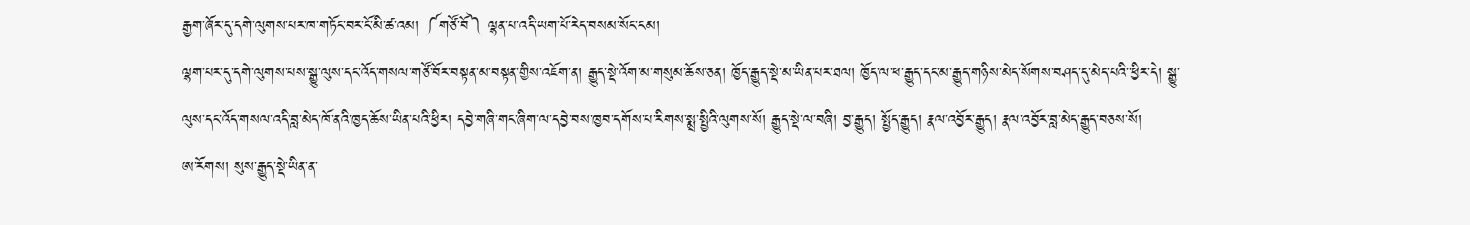རྒྱག་ཞོར་དུ་དགེ་ལུགས་པར་ཁ་གཏོང་བར་ངོ་མི་ཚ་འམ། ༼གཙོ་བོ༽ ལྷན་པ་འདི་ཡག་པོ་རེད་བསམ་སོང་ངམ།
ལྷག་པར་དུ་དགེ་ལུགས་པས་སྒྱུ་ལུས་དང་འོད་གསལ་གཙོ་བོར་བསྟན་མ་བསྟན་གྱིས་འཇོག་ན། རྒྱུད་སྡེ་འོག་མ་གསུམ་ཆོས་ཅན། ཁྱོད་རྒྱུད་སྡེ་མ་ཡིན་པར་ཐལ། ཁྱོད་ལ་ཕ་རྒྱུད་དང་མ་རྒྱུད་གཉིས་མེད་སོགས་བཤད་དུ་མེད་པའི་་ཕྱིར་དེ། སྒྱུ་ལུས་དང་འོད་གསལ་འདི་བླ་མེད་ཁོ་ནའི་ཁྱད་ཆོས་ཡིན་པའི་ཕྱིར། དབྱེ་གཞི་གང་ཞིག་ལ་དབྱེ་བས་ཁྱབ་དགོས་པ་རིགས་སྨྲ་སྤྱིའི་ལུགས་སོ། རྒྱུད་སྡེ་ལ་བཞི། བྱ་རྒྱུད། སྤྱོད་རྒྱུད། རྣལ་འབྱོར་རྒྱུད། རྣལ་འབྱོར་བླ་མེད་རྒྱུད་བཅས་སོ།
ཨ་རོགས། སུས་རྒྱུད་སྡེ་ཡིན་ན་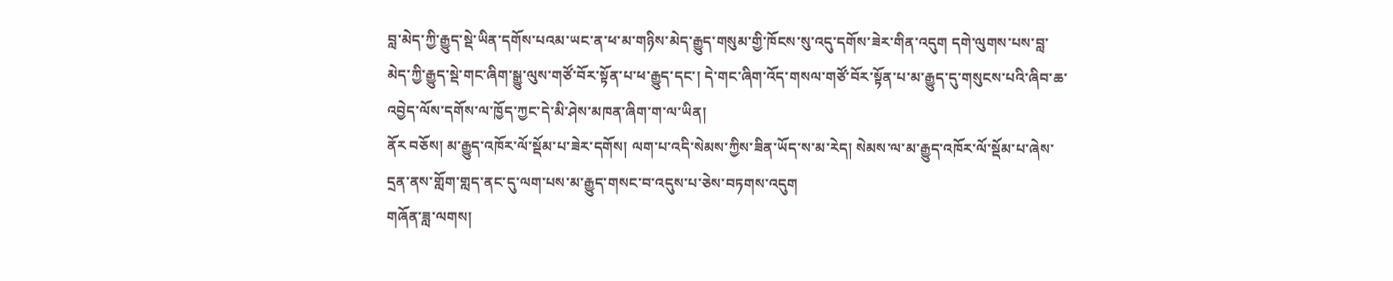བླ་མེད་ཀྱི་རྒྱུད་སྡེ་ཡིན་དགོས་པའམ་ཡང་ན་ཕ་མ་གཉིས་མེད་རྒྱུད་གསུམ་གྱི་ཁོངས་སུ་འདུ་དགོས་ཟེར་གིན་འདུག དགེ་ལུགས་པས་བླ་མེད་ཀྱི་རྒྱུད་སྡེ་གང་ཞིག་སྒྱུ་ལུས་གཙོ་བོར་སྟོན་པ་ཕ་རྒྱུད་དང་། དེ་གང་ཞིག་འོད་གསལ་གཙོ་བོར་སྟོན་པ་མ་རྒྱུད་དུ་གསུངས་པའི་ཞིབ་ཆ་འབྱེད་ལོས་དགོས་ལ་ཁྱོད་ཀྱང་དེ་མི་ཤེས་མཁན་ཞིག་ག་ལ་ཡིན།
ནོར བཅོས། མ་རྒྱུད་འཁོར་ལོ་སྡོམ་པ་ཟེར་དགོས། ལག་པ་འདི་སེམས་ཀྱིས་ཟིན་ཡོད་ས་མ་རེད། སེམས་ལ་མ་རྒྱུད་འཁོར་ལོ་སྡོམ་པ་ཞེས་དྲན་ནས་གློག་གླད་ནང་དུ་ལག་པས་མ་རྒྱུད་གསང་བ་འདུས་པ་ཅེས་བཏགས་འདུག
གཞོན་ཟླ་ལགས།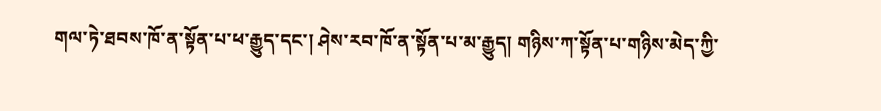གལ་ཏེ་ཐབས་ཁོ་ན་སྟོན་པ་ཕ་རྒྱུད་དང་། ཤེས་རབ་ཁོ་ན་སྟོན་པ་མ་རྒྱུད། གཉིས་ཀ་སྟོན་པ་གཉིས་མེད་ཀྱི་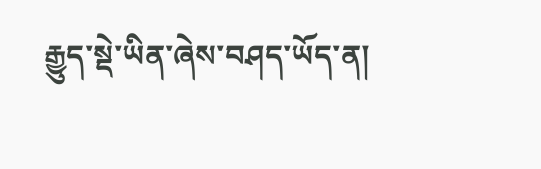རྒྱུད་སྡེ་ཡིན་ཞེས་བཤད་ཡོད་ན།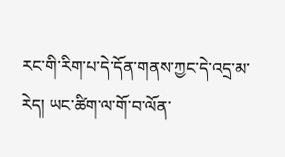རང་གི་རིག་པ་དེ་དོན་གནས་ཀྱང་དེ་འདྲ་མ་རེད། ཡང་ཚིག་ལ་གོ་བ་ལོན་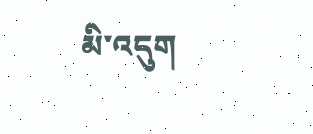མི་འདུག